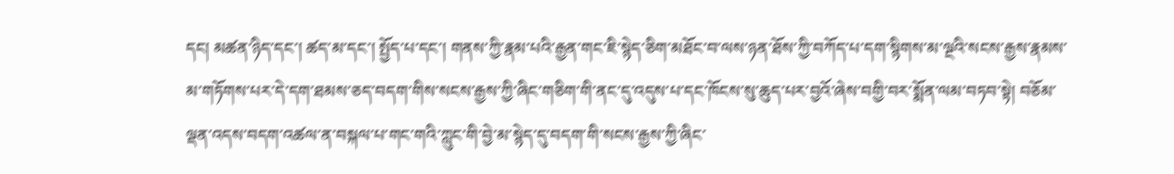དང། མཚན་ཉིད་དང་། ཚད་མ་དང་། སྤྱོད་པ་དང་། གནས་ཀྱི་རྣམ་པའི་རྒྱན་གང་ཇི་སྙེད་ཅིག་མཐོང་བ་ལས་ཉན་ཐོས་ཀྱི་བཀོད་པ་དག་སྙིགས་མ་ལྔའི་སངས་རྒྱས་རྣམས་མ་གཏོགས་པར་དེ་དག་ཐམས་ཅད་བདག་གིས་སངས་རྒྱས་ཀྱི་ཞིང་གཅིག་གི་ནང་དུ་འདུས་པ་དང་ཁོངས་སུ་ཆུད་པར་བྱའོ་ཞེས་བགྱི་བར་སྨོན་ལམ་བཏབ་སྟེ། བཅོམ་ལྡན་འདས་བདག་འཚལ་ན་བསྐལ་པ་གང་གའི་ཀླུང་གི་བྱེ་མ་སྙེད་དུ་བདག་གི་སངས་རྒྱས་ཀྱི་ཞིང་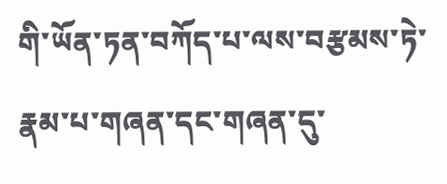གི་ཡོན་ཏན་བཀོད་པ་ལས་བརྩམས་ཏེ་རྣམ་པ་གཞན་དང་གཞན་དུ་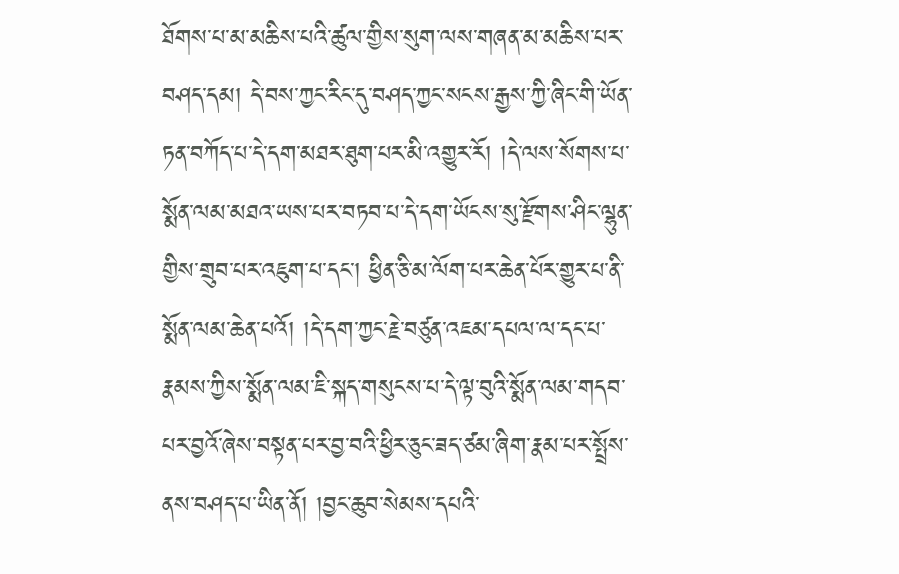ཐོགས་པ་མ་མཆིས་པའི་ཚུལ་གྱིས་སུག་ལས་གཞན་མ་མཆིས་པར་བཤད་དམ། དེ་བས་ཀྱང་རིང་དུ་བཤད་ཀྱང་སངས་རྒྱས་ཀྱི་ཞིང་གི་ཡོན་ཏན་བཀོད་པ་དེ་དག་མཐར་ཐུག་པར་མི་འགྱུར་རོ། །དེ་ལས་སོགས་པ་སྨོན་ལམ་མཐའ་ཡས་པར་བཏབ་པ་དེ་དག་ཡོངས་སུ་རྫོགས་ཤིང་ལྷུན་གྱིས་གྲུབ་པར་འཇུག་པ་དང་། ཕྱིན་ཅི་མ་ལོག་པར་ཆེན་པོར་གྱུར་པ་ནི་སྨོན་ལམ་ཆེན་པའོ། །དེ་དག་ཀྱང་རྗེ་བཙུན་འཇམ་དཔལ་ལ་དང་པ་རྣམས་ཀྱིས་སྨོན་ལམ་ཇི་སྐད་གསུངས་པ་དེ་ལྟ་བུའི་སྨོན་ལམ་གདབ་པར་བྱའོ་ཞེས་བསྟན་པར་བྱ་བའི་ཕྱིར་ཅུང་ཟད་ཙམ་ཞིག་རྣམ་པར་སྤྲོས་ནས་བཤད་པ་ཡིན་ནོ། །བྱང་ཆུབ་སེམས་དཔའི་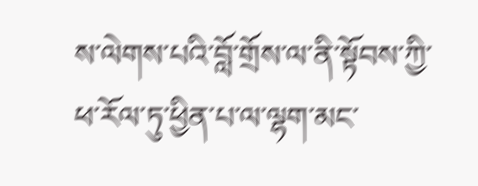ས་ལེགས་པའི་བློ་གྲོས་ལ་ནི་སྟོབས་ཀྱི་ཕ་རོལ་ཏུ་ཕྱིན་པ་ལ་ལྷག་མང་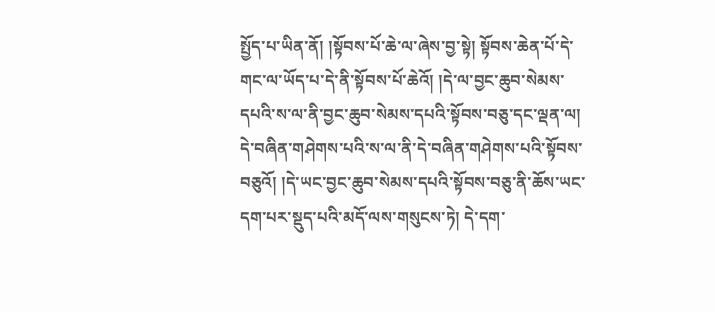སྤྱོད་པ་ཡིན་ནོ། །སྟོབས་པོ་ཆེ་ལ་ཞེས་བྱ་སྟེ། སྟོབས་ཆེན་པོ་དེ་གང་ལ་ཡོད་པ་དེ་ནི་སྟོབས་པོ་ཆེའོ། །དེ་ལ་བྱང་ཆུབ་སེམས་དཔའི་ས་ལ་ནི་བྱང་ཆུབ་སེམས་དཔའི་སྟོབས་བཅུ་དང་ལྡན་ལ། དེ་བཞིན་གཤེགས་པའི་ས་ལ་ནི་དེ་བཞིན་གཤེགས་པའི་སྟོབས་བཅུའོ། །དེ་ཡང་བྱང་ཆུབ་སེམས་དཔའི་སྟོབས་བཅུ་ནི་ཆོས་ཡང་དག་པར་སྡུད་པའི་མདོ་ལས་གསུངས་ཏེ། དེ་དག་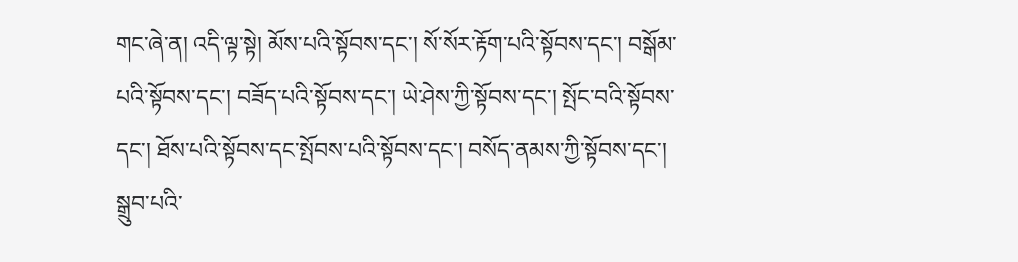གང་ཞེ་ན། འདི་ལྟ་སྟེ། མོས་པའི་སྟོབས་དང་། སོ་སོར་རྟོག་པའི་སྟོབས་དང་། བསྒོམ་པའི་སྟོབས་དང་། བཟོད་པའི་སྟོབས་དང་། ཡེ་ཤེས་ཀྱི་སྟོབས་དང་། སྤོང་བའི་སྟོབས་དང་། ཐོས་པའི་སྟོབས་དང་སྤོབས་པའི་སྟོབས་དང་། བསོད་ནམས་ཀྱི་སྟོབས་དང་། སྒྲུབ་པའི་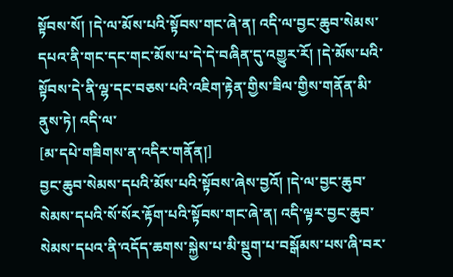སྟོབས་སོ། །དེ་ལ་མོས་པའི་སྟོབས་གང་ཞེ་ན། འདི་ལ་བྱང་ཆུབ་སེམས་དཔའ་ནི་གང་དང་གང་མོས་པ་དེ་དེ་བཞིན་དུ་འགྱུར་རོ། །དེ་མོས་པའི་སྟོབས་དེ་ནི་ལྷ་དང་བཅས་པའི་འཇིག་རྟེན་གྱིས་ཟིལ་གྱིས་གནོན་མི་ནུས་ཏེ། འདི་ལ་
[མ་དཔེ་གཟིགས་ན་འདིར་གནོན།]
བྱང་ཆུབ་སེམས་དཔའི་མོས་པའི་སྟོབས་ཞེས་བྱའོ། །དེ་ལ་བྱང་ཆུབ་སེམས་དཔའི་སོ་སོར་རྟོག་པའི་སྟོབས་གང་ཞེ་ན། འདི་ལྟར་བྱང་ཆུབ་སེམས་དཔའ་ནི་འདོད་ཆགས་སྐྱེས་པ་མི་སྡུག་པ་བསྒོམས་པས་ཞི་བར་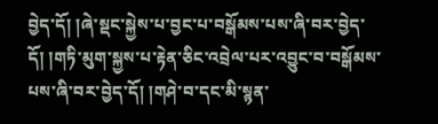བྱེད་དོ། །ཞེ་སྡང་སྐྱེས་པ་བྱང་པ་བསྒོམས་པས་ཞི་བར་བྱེད་དོ། །གཏི་མུག་སྐྱས་པ་རྟེན་ཅིང་འབྲེལ་པར་འབྱུང་བ་བསྒོམས་པས་ཞི་བར་བྱེད་དོ། །གཤེ་བ་དང་མི་སྙན་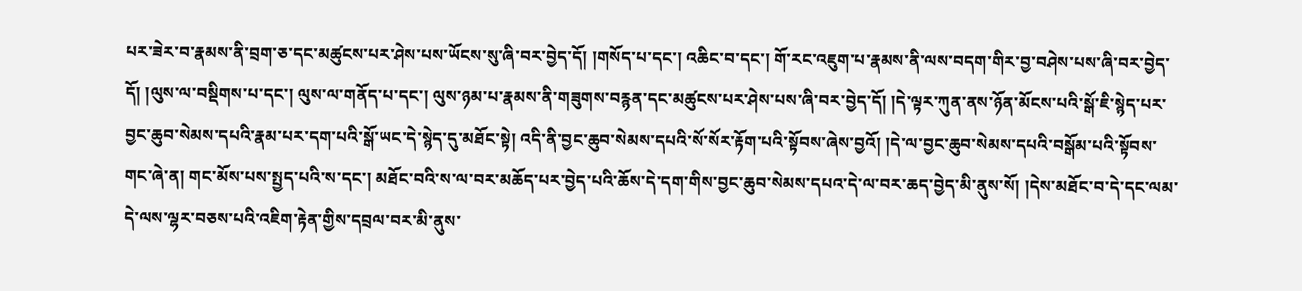པར་ཟེར་བ་རྣམས་ནི་བྲག་ཅ་དང་མཚུངས་པར་ཤེས་པས་ཡོངས་སུ་ཞི་བར་བྱེད་དོ། །གསོད་པ་དང་། འཆིང་བ་དང་། གོ་རང་འཇུག་པ་རྣམས་ནི་ལས་བདག་གིར་བྱ་བཤེས་པས་ཞི་བར་བྱེད་དོ། །ལུས་ལ་བསྡིགས་པ་དང་། ལུས་ལ་གནོད་པ་དང་། ལུས་ཉམ་པ་རྣམས་ནི་གཟུགས་བརྙན་དང་མཚུངས་པར་ཤེས་པས་ཞི་བར་བྱེད་དོ། །དེ་ལྟར་ཀུན་ནས་ཉོན་མོངས་པའི་སྒོ་ཇི་སྙེད་པར་བྱང་ཆུབ་སེམས་དཔའི་རྣམ་པར་དག་པའི་སྒོ་ཡང་དེ་སྙེད་དུ་མཐོང་སྟེ། འདི་ནི་བྱང་ཆུབ་སེམས་དཔའི་སོ་སོར་རྟོག་པའི་སྟོབས་ཞེས་བྱའོ། །དེ་ལ་བྱང་ཆུབ་སེམས་དཔའི་བསྒོམ་པའི་སྟོབས་གང་ཞེ་ན། གང་མོས་པས་སྤྱད་པའི་ས་དང་། མཐོང་བའི་ས་ལ་བར་མཆོད་པར་བྱེད་པའི་ཆོས་དེ་དག་གིས་བྱང་ཆུབ་སེམས་དཔའ་དེ་ལ་བར་ཆད་བྱེད་མི་ནུས་སོ། །དེས་མཐོང་བ་དེ་དང་ལམ་དེ་ལས་ལྷར་བཅས་པའི་འཇིག་རྟེན་གྱིས་དབྲལ་བར་མི་ནུས་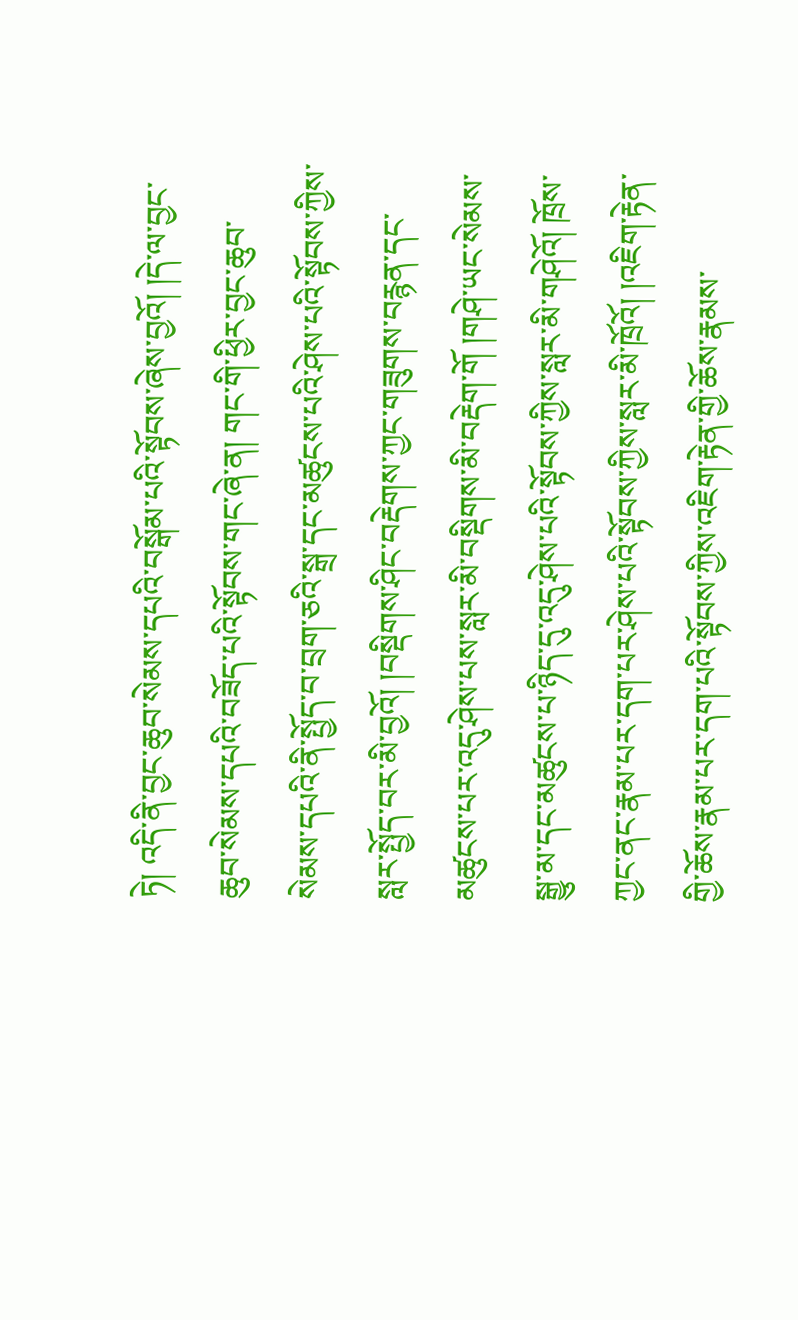ཏེ། འདི་ནི་བྱང་ཆུབ་སེམས་དཔའི་བསྒོམ་པའི་སྟོབས་ཞེས་བྱའོ། །དེ་ལ་བྱང་ཆུབ་སེམས་དཔའི་བཟོད་པའི་སྟོབས་གང་ཞེ་ན། གང་གི་ཕྱིར་བྱང་ཆུབ་སེམས་དཔའི་ནི་སྤྱོད་བ་བྲག་ཅའི་སྒྲ་དང་མཚུངས་པའི་ཤེས་པའི་སྟོབས་ཀྱིས་སླར་སྤྱོད་བར་མི་བྱའོ། །བསྡིགས་ཤིང་བརྡེགས་ཀྱང་གཟུགས་བརྙན་དང་མཚུངས་པར་འདུ་ཤེས་པས་སླར་མི་བསྡིགས་མི་བརྡེག་གོ །གཤེ་ཡང་སེམས་སྒྱུ་མ་དང་མཚུངས་པ་ཉིད་དུ་འདུ་ཤེས་པའི་སྟོབས་ཀྱིས་སླར་མི་གཤེའོ། ཁྲོས་ཀྱང་ནང་རྣམ་པར་དག་པར་ཤེས་པའི་སྟོབས་ཀྱིས་སླར་མི་ཁྲོའོ། །འཇིག་རྟེན་གྱི་ཆོས་རྣམ་པར་དག་པའི་སྟོབས་ཀྱིས་འཇིག་རྟེན་གྱི་ཆོས་རྣམས་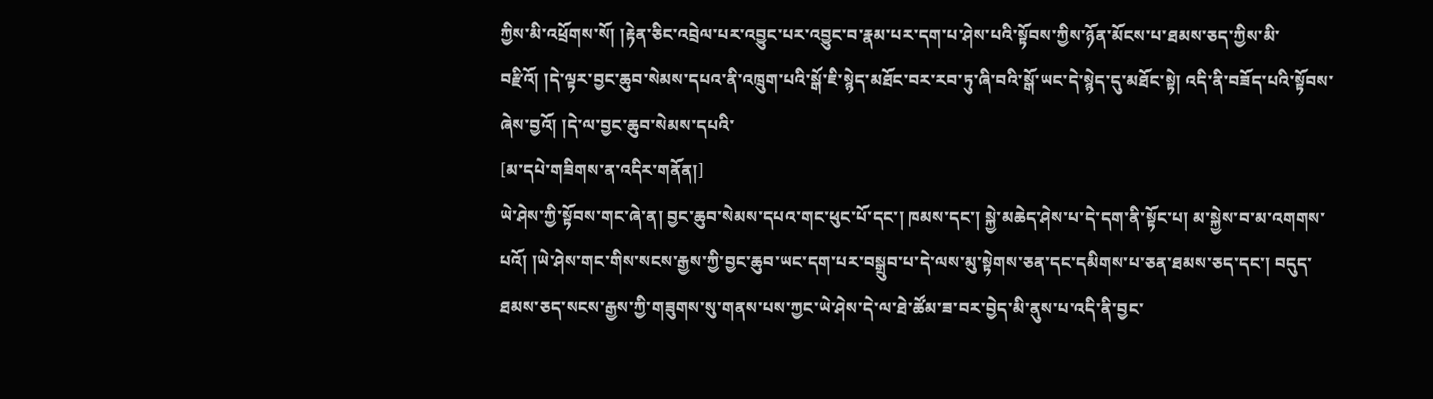ཀྱིས་མི་འཕྲོགས་སོ། །རྟེན་ཅིང་འབྲེལ་པར་འབྱུང་པར་འབྱུང་བ་རྣམ་པར་དག་པ་ཤེས་པའི་སྟོབས་ཀྱིས་ཉོན་མོངས་པ་ཐམས་ཅད་ཀྱིས་མི་བརྫིའོ། །དེ་ལྟར་བྱང་ཆུབ་སེམས་དཔའ་ནི་འཁྲུག་པའི་སྒོ་ཇི་སྙེད་མཐོང་བར་རབ་ཏུ་ཞི་བའི་སྒོ་ཡང་དེ་སྙེད་དུ་མཐོང་སྟེ། འདི་ནི་བཟོད་པའི་སྟོབས་ཞེས་བྱའོ། །དེ་ལ་བྱང་ཆུབ་སེམས་དཔའི་
[མ་དཔེ་གཟིགས་ན་འདིར་གནོན།]
ཡེ་ཤེས་ཀྱི་སྟོབས་གང་ཞེ་ན། བྱང་ཆུབ་སེམས་དཔའ་གང་ཕུང་པོ་དང་། ཁམས་དང་། སྐྱེ་མཆེད་ཤེས་པ་དེ་དག་ནི་སྟོང་པ། མ་སྐྱེས་བ་མ་འགགས་པའོ། །ཡེ་ཤེས་གང་གིས་སངས་རྒྱས་ཀྱི་བྱང་ཆུབ་ཡང་དག་པར་བསྒྲུབ་པ་དེ་ལས་མུ་སྟེགས་ཅན་དང་དམིགས་པ་ཅན་ཐམས་ཅད་དང་། བདུད་ཐམས་ཅད་སངས་རྒྱས་ཀྱི་གཟུགས་སུ་གནས་པས་ཀྱང་ཡེ་ཤེས་དེ་ལ་ཐེ་ཚོམ་ཟ་བར་བྱེད་མི་ནུས་པ་འདི་ནི་བྱང་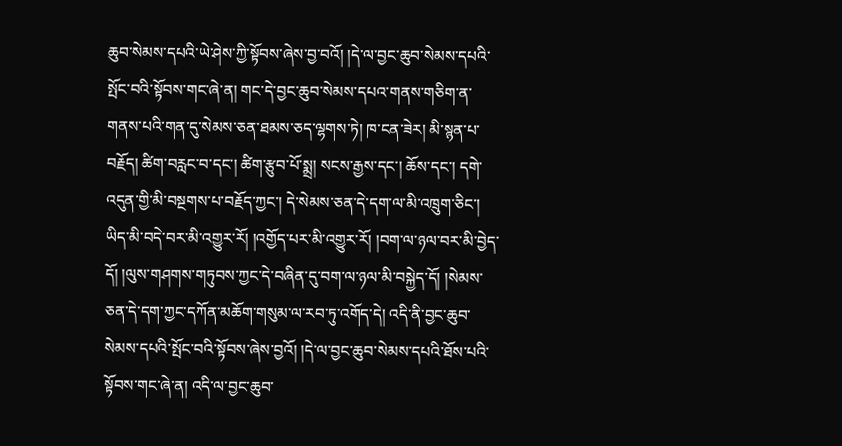ཆུབ་སེམས་དཔའི་ཡེ་ཤེས་ཀྱི་སྟོབས་ཞེས་བྱ་བའོ། །དེ་ལ་བྱང་ཆུབ་སེམས་དཔའི་སྤོང་བའི་སྟོབས་གང་ཞེ་ན། གང་དེ་བྱང་ཆུབ་སེམས་དཔའ་གནས་གཅིག་ན་གནས་པའི་གན་དུ་སེམས་ཅན་ཐམས་ཅད་ལྷགས་ཏེ། ཁ་ངན་ཟེར། མི་སྙན་པ་བརྗོད། ཚིག་བརླང་བ་དང་། ཚིག་རྩུབ་པོ་སྨྲ། སངས་རྒྱས་དང་། ཆོས་དང་། དགེ་འདུན་གྱི་མི་བསྔགས་པ་བརྗོད་ཀྱང་། དེ་སེམས་ཅན་དེ་དག་ལ་མི་འཁྲུག་ཅིང་། ཡིད་མི་བདེ་བར་མི་འགྱུར་རོ། །འགྱོད་པར་མི་འགྱུར་རོ། །བག་ལ་ཉལ་བར་མི་བྱེད་དོ། །ལུས་གཤགས་གཏུབས་ཀྱང་དེ་བཞིན་དུ་བག་ལ་ཉལ་མི་བསྐྱེད་དོ། །སེམས་ཅན་དེ་དག་ཀྱང་དཀོན་མཆོག་གསུམ་ལ་རབ་ཏུ་འགོད་དེ། འདི་ནི་བྱང་ཆུབ་སེམས་དཔའི་སྤོང་བའི་སྟོབས་ཞེས་བྱའོ། །དེ་ལ་བྱང་ཆུབ་སེམས་དཔའི་ཐོས་པའི་སྟོབས་གང་ཞེ་ན། འདི་ལ་བྱང་ཆུབ་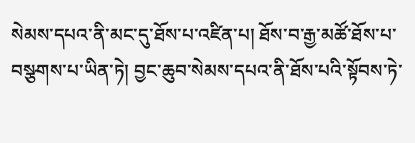སེམས་དཔའ་ནི་མང་དུ་ཐོས་པ་འཛིན་པ། ཐོས་བ་རྒྱ་མཚོ་ཐོས་པ་བསྩགས་པ་ཡིན་ཏེ། བྱང་ཆུབ་སེམས་དཔའ་ནི་ཐོས་པའི་སྟོབས་ཏེ་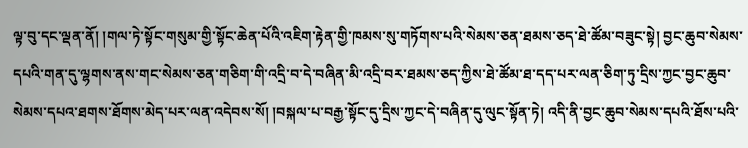ལྟ་བུ་དང་ལྡན་ནོ། །གལ་ཏེ་སྟོང་གསུམ་གྱི་སྟོང་ཆེན་པོའི་འཇིག་རྟེན་གྱི་ཁམས་སུ་གཏོགས་པའི་སེམས་ཅན་ཐམས་ཅད་ཐེ་ཚོམ་བཟུང་སྟེ། བྱང་ཆུབ་སེམས་དཔའི་གན་དུ་ལྷགས་ནས་གང་སེམས་ཅན་གཅིག་གི་འདྲི་བ་དེ་བཞིན་མི་འདྲི་བར་ཐམས་ཅད་ཀྱིས་ཐེ་ཚོམ་ཐ་དད་པར་ལན་ཅིག་ཏུ་དྲིས་ཀྱང་བྱང་ཆུབ་སེམས་དཔའ་ཐགས་ཐོགས་མེད་པར་ལན་འདེབས་སོ། །བསྐལ་པ་བརྒྱ་སྟོང་དུ་དྲིས་ཀྱང་དེ་བཞིན་དུ་ལུང་སྟོན་ཏེ། འདི་ནི་བྱང་ཆུབ་སེམས་དཔའི་ཐོས་པའི་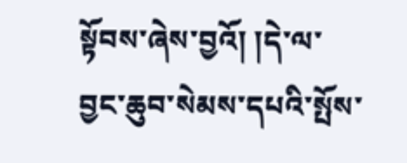སྟོབས་ཞེས་བྱའོ། །དེ་ལ་བྱང་ཆུབ་སེམས་དཔའི་སྤོས་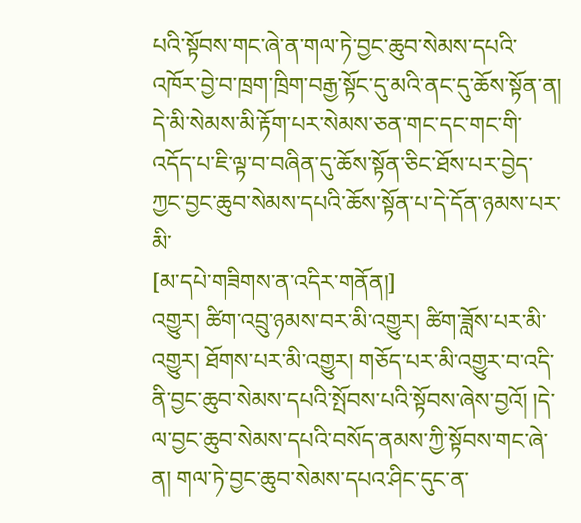པའི་སྟོབས་གང་ཞེ་ན་གལ་ཏེ་བྱང་ཆུབ་སེམས་དཔའི་འཁོར་བྱེ་བ་ཁྲག་ཁྲིག་བརྒྱ་སྟོང་དུ་མའི་ནང་དུ་ཆོས་སྟོན་ན། དེ་མི་སེམས་མི་རྟོག་པར་སེམས་ཅན་གང་དང་གང་གི་འདོད་པ་ཇི་ལྟ་བ་བཞིན་དུ་ཆོས་སྟོན་ཅིང་ཐོས་པར་བྱེད་ཀྱང་བྱང་ཆུབ་སེམས་དཔའི་ཆོས་སྟོན་པ་དེ་དོན་ཉམས་པར་མི་
[མ་དཔེ་གཟིགས་ན་འདིར་གནོན།]
འགྱུར། ཚིག་འབྲུ་ཉམས་བར་མི་འགྱུར། ཚིག་ཟློས་པར་མི་འགྱུར། ཐོགས་པར་མི་འགྱུར། གཅོད་པར་མི་འགྱུར་བ་འདི་ནི་བྱང་ཆུབ་སེམས་དཔའི་སྤོབས་པའི་སྟོབས་ཞེས་བྱའོ། །དེ་ལ་བྱང་ཆུབ་སེམས་དཔའི་བསོད་ནམས་ཀྱི་སྟོབས་གང་ཞེ་ན། གལ་ཏེ་བྱང་ཆུབ་སེམས་དཔའ་ཤིང་དུང་ན་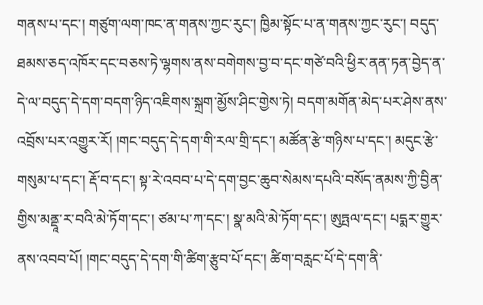གནས་པ་དང་། གཙུག་ལག་ཁང་ན་གནས་ཀྱང་རུང་། ཁྱིམ་སྟོང་པ་ན་གནས་ཀྱང་རུང་། བདུད་ཐམས་ཅད་འཁོར་དང་བཅས་ཏེ་ལྷགས་ནས་བགེགས་བྱ་བ་དང་གཙེ་བའི་ཕྱིར་ནན་ཏན་བྱེད་ན་དེ་ལ་བདུད་དེ་དག་བདག་ཉིད་འཇིགས་སྐྲག་མྱོས་ཤིང་གྱེས་ཏེ། བདག་མགོན་མེད་པར་ཤེས་ནས་འབྲོས་པར་འགྱུར་རོ། །གང་བདུད་དེ་དག་གི་རལ་གྲི་དང་། མཚོན་རྩེ་གཉིས་པ་དང་། མདུང་རྩེ་གསུམ་པ་དང་། རྡོ་བ་དང་། སྟ་རེ་འབབ་པ་དེ་དག་བྱང་ཆུབ་སེམས་དཔའི་བསོད་ནམས་ཀྱི་བྱིན་གྱིས་མནྡཱ་ར་བའི་མེ་ཏོག་དང་། ཙམ་པ་ཀ་དང་། སྣ་མའི་མེ་ཏོག་དང་། ཨུཏྤལ་དང་། པདྨར་གྱུར་ནས་འབབ་པོ། །གང་བདུད་དེ་དག་གི་ཚིག་རྩུབ་པོ་དང་། ཚིག་བརླང་པོ་དེ་དག་ནི་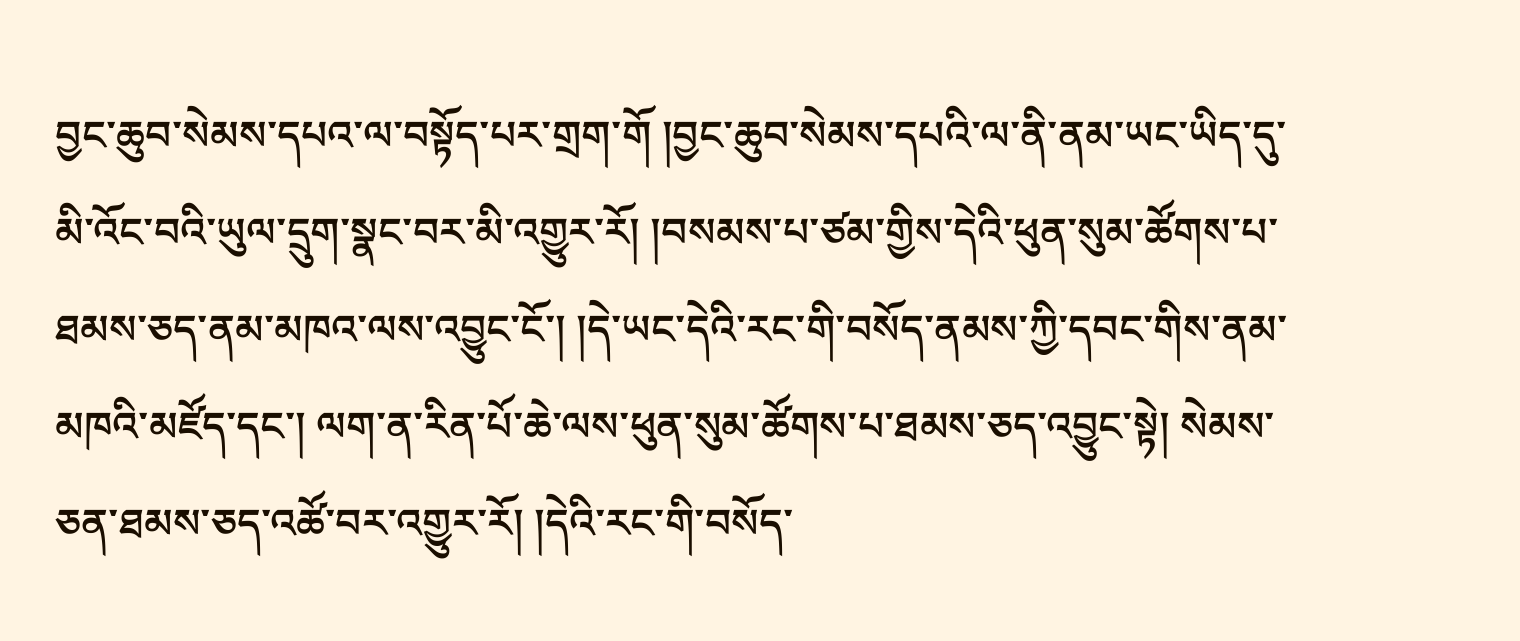བྱང་ཆུབ་སེམས་དཔའ་ལ་བསྟོད་པར་གྲག་གོ །བྱང་ཆུབ་སེམས་དཔའི་ལ་ནི་ནམ་ཡང་ཡིད་དུ་མི་འོང་བའི་ཡུལ་དྲུག་སྣང་བར་མི་འགྱུར་རོ། །བསམས་པ་ཙམ་གྱིས་དེའི་ཕུན་སུམ་ཚོགས་པ་ཐམས་ཅད་ནམ་མཁའ་ལས་འབྱུང་ངོ་། །དེ་ཡང་དེའི་རང་གི་བསོད་ནམས་ཀྱི་དབང་གིས་ནམ་མཁའི་མཛོད་དང་། ལག་ན་རིན་པོ་ཆེ་ལས་ཕུན་སུམ་ཚོགས་པ་ཐམས་ཅད་འབྱུང་སྟེ། སེམས་ཅན་ཐམས་ཅད་འཚོ་བར་འགྱུར་རོ། །དེའི་རང་གི་བསོད་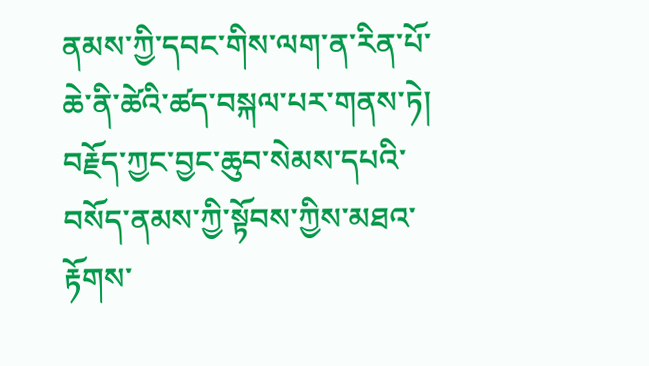ནམས་ཀྱི་དབང་གིས་ལག་ན་རིན་པོ་ཆེ་ནི་ཚེའི་ཚད་བསྐལ་པར་གནས་ཏེ། བརྗོད་ཀྱང་བྱང་ཆུབ་སེམས་དཔའི་བསོད་ནམས་ཀྱི་སྟོབས་ཀྱིས་མཐའ་རྟོགས་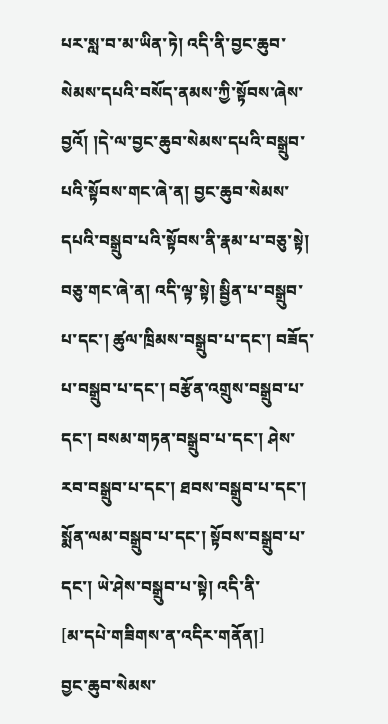པར་སླ་བ་མ་ཡིན་ཏེ། འདི་ནི་བྱང་ཆུབ་སེམས་དཔའི་བསོད་ནམས་ཀྱི་སྟོབས་ཞེས་བྱའོ། །དེ་ལ་བྱང་ཆུབ་སེམས་དཔའི་བསྒྲུབ་པའི་སྟོབས་གང་ཞེ་ན། བྱང་ཆུབ་སེམས་དཔའི་བསྒྲུབ་པའི་སྟོབས་ནི་རྣམ་པ་བཅུ་སྟེ། བཅུ་གང་ཞེ་ན། འདི་ལྟ་སྟེ། སྦྱིན་པ་བསྒྲུབ་པ་དང་། ཚུལ་ཁྲིམས་བསྒྲུབ་པ་དང་། བཟོད་པ་བསྒྲུབ་པ་དང་། བརྩོན་འགྲུས་བསྒྲུབ་པ་དང་། བསམ་གཏན་བསྒྲུབ་པ་དང་། ཤེས་རབ་བསྒྲུབ་པ་དང་། ཐབས་བསྒྲུབ་པ་དང་། སྨོན་ལམ་བསྒྲུབ་པ་དང་། སྟོབས་བསྒྲུབ་པ་དང་། ཡེ་ཤེས་བསྒྲུབ་པ་སྟེ། འདི་ནི་
[མ་དཔེ་གཟིགས་ན་འདིར་གནོན།]
བྱང་ཆུབ་སེམས་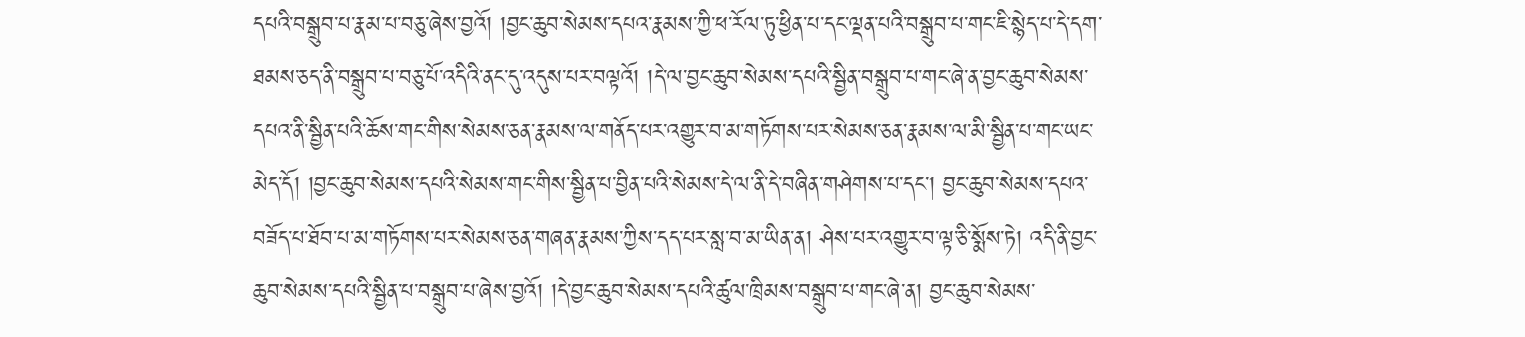དཔའི་བསྒྲུབ་པ་རྣམ་པ་བཅུ་ཞེས་བྱའོ། །བྱང་ཆུབ་སེམས་དཔའ་རྣམས་ཀྱི་ཕ་རོལ་ཏུ་ཕྱིན་པ་དང་ལྡན་པའི་བསྒྲུབ་པ་གང་ཇི་སྙེད་པ་དེ་དག་ཐམས་ཅད་ནི་བསྒྲུབ་པ་བཅུ་པོ་འདིའི་ནང་དུ་འདུས་པར་བལྟའོ། །དེ་ལ་བྱང་ཆུབ་སེམས་དཔའི་སྦྱིན་བསྒྲུབ་པ་གང་ཞེ་ན་བྱང་ཆུབ་སེམས་དཔའ་ནི་སྦྱིན་པའི་ཆོས་གང་གིས་སེམས་ཅན་རྣམས་ལ་གནོད་པར་འགྱུར་བ་མ་གཏོགས་པར་སེམས་ཅན་རྣམས་ལ་མི་སྦྱིན་པ་གང་ཡང་མེད་དོ། །བྱང་ཆུབ་སེམས་དཔའི་སེམས་གང་གིས་སྦྱིན་པ་བྱིན་པའི་སེམས་དེ་ལ་ནི་དེ་བཞིན་གཤེགས་པ་དང་། བྱང་ཆུབ་སེམས་དཔའ་བཟོད་པ་ཐོབ་པ་མ་གཏོགས་པར་སེམས་ཅན་གཞན་རྣམས་ཀྱིས་དད་པར་སླ་བ་མ་ཡིན་ན། ཤེས་པར་འགྱུར་བ་ལྟ་ཅི་སྨོས་ཏེ། འདི་ནི་བྱང་ཆུབ་སེམས་དཔའི་སྦྱིན་པ་བསྒྲུབ་པ་ཞེས་བྱའོ། །དེ་བྱང་ཆུབ་སེམས་དཔའི་ཚུལ་ཁྲིམས་བསྒྲུབ་པ་གང་ཞེ་ན། བྱང་ཆུབ་སེམས་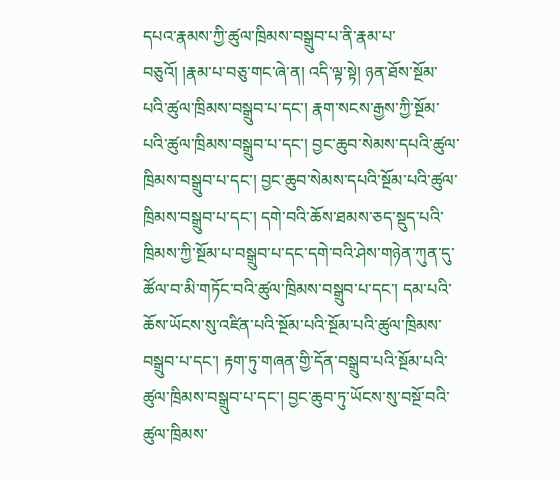དཔའ་རྣམས་ཀྱི་ཚུལ་ཁྲིམས་བསྒྲུབ་པ་ནི་རྣམ་པ་བཅུའོ། །རྣམ་པ་བཅུ་གང་ཞེ་ན། འདི་ལྟ་སྟེ། ཉན་ཐོས་སྔོམ་པའི་ཚུལ་ཁྲིམས་བསྒྲུབ་པ་དང་། རྣག་སངས་རྒྱས་ཀྱི་སྔོམ་པའི་ཚུལ་ཁྲིམས་བསྒྲུབ་པ་དང་། བྱང་ཆུབ་སེམས་དཔའི་ཚུལ་ཁྲིམས་བསྒྲུབ་པ་དང་། བྱང་ཆུབ་སེམས་དཔའི་སྔོམ་པའི་ཚུལ་ཁྲིམས་བསྒྲུབ་པ་དང་། དགེ་བའི་ཆོས་ཐམས་ཅད་སྡུད་པའི་ཁྲིམས་ཀྱི་སྔོམ་པ་བསྒྲུབ་པ་དང་དགེ་བའི་ཤེས་གཉེན་ཀུན་དུ་ཚོལ་བ་མི་གཏོང་བའི་ཚུལ་ཁྲིམས་བསྒྲུབ་པ་དང་། དམ་པའི་ཆོས་ཡོངས་སུ་འཛིན་པའི་སྔོམ་པའི་སྔོམ་པའི་ཚུལ་ཁྲིམས་བསྒྲུབ་པ་དང་། རྟག་ཏུ་གཞན་གྱི་དོན་བསྒྲུབ་པའི་སྔོམ་པའི་ཚུལ་ཁྲིམས་བསྒྲུབ་པ་དང་། བྱང་ཆུབ་ཏུ་ཡོངས་སུ་བསྔོ་བའི་ཚུལ་ཁྲིམས་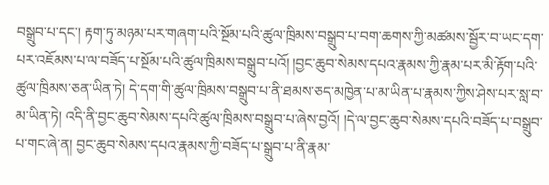བསྒྲུབ་པ་དང་། རྟག་ཏུ་མཉམ་པར་གཞག་པའི་སྔོམ་པའི་ཚུལ་ཁྲིམས་བསྒྲུབ་པ་བག་ཆགས་ཀྱི་མཚམས་སྦྱོར་བ་ཡང་དག་པར་འཇོམས་པ་ལ་བཟོད་པ་སྔོམ་པའི་ཚུལ་ཁྲིམས་བསྒྲུབ་པའོ། །བྱང་ཆུབ་སེམས་དཔའ་རྣམས་ཀྱི་རྣམ་པར་མི་རྟོག་པའི་ཚུལ་ཁྲིམས་ཅན་ཡིན་ཏེ། དེ་དག་གི་ཚུལ་ཁྲིམས་བསྒྲུབ་པ་ནི་ཐམས་ཅད་མཁྱེན་པ་མ་ཡིན་པ་རྣམས་ཀྱིས་ཤེས་པར་སླ་བ་མ་ཡིན་ཏེ། འདི་ནི་བྱང་ཆུབ་སེམས་དཔའི་ཚུལ་ཁྲིམས་བསྒྲུབ་པ་ཞེས་བྱའོ། །དེ་ལ་བྱང་ཆུབ་སེམས་དཔའི་བཟོད་པ་བསྒྲུབ་པ་གང་ཞེ་ན། བྱང་ཆུབ་སེམས་དཔའ་རྣམས་ཀྱི་བཟོད་པ་སྒྲུབ་པ་ནི་རྣམ་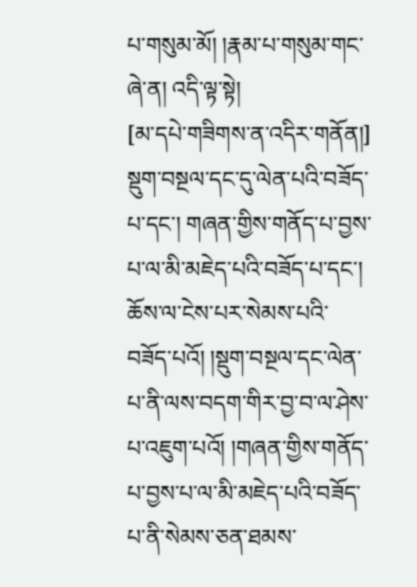པ་གསུམ་མོ། །རྣམ་པ་གསུམ་གང་ཞེ་ན། འདི་ལྟ་སྟེ།
[མ་དཔེ་གཟིགས་ན་འདིར་གནོན།]
སྡུག་བསྔལ་དང་དུ་ལེན་པའི་བཟོད་པ་དང་། གཞན་གྱིས་གནོད་པ་བྱས་པ་ལ་མི་མཇེད་པའི་བཟོད་པ་དང་། ཆོས་ལ་ངེས་པར་སེམས་པའི་བཟོད་པའོ། །སྡུག་བསྔལ་དང་ལེན་པ་ནི་ལས་བདག་གིར་བྱ་བ་ལ་ཤེས་པ་འཇུག་པའོ། །གཞན་གྱིས་གནོད་པ་བྱས་པ་ལ་མི་མཇེད་པའི་བཟོད་པ་ནི་སེམས་ཅན་ཐམས་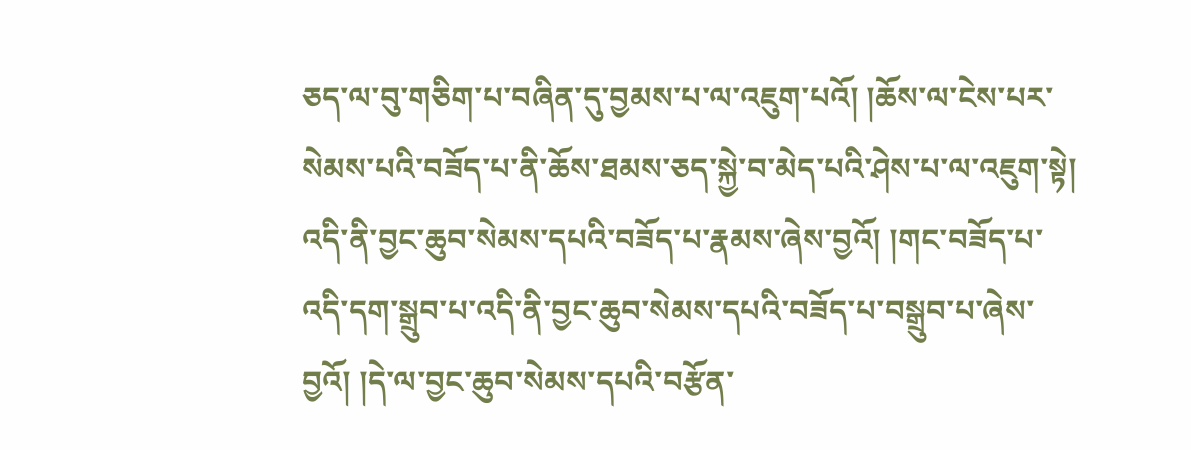ཅད་ལ་བུ་གཅིག་པ་བཞིན་དུ་བྱམས་པ་ལ་འཇུག་པའོ། །ཆོས་ལ་ངེས་པར་སེམས་པའི་བཟོད་པ་ནི་ཆོས་ཐམས་ཅད་སྐྱེ་བ་མེད་པའི་ཤེས་པ་ལ་འཇུག་སྟེ། འདི་ནི་བྱང་ཆུབ་སེམས་དཔའི་བཟོད་པ་རྣམས་ཞེས་བྱའོ། །གང་བཟོད་པ་འདི་དག་སྒྲུབ་པ་འདི་ནི་བྱང་ཆུབ་སེམས་དཔའི་བཟོད་པ་བསྒྲུབ་པ་ཞེས་བྱའོ། །དེ་ལ་བྱང་ཆུབ་སེམས་དཔའི་བརྩོན་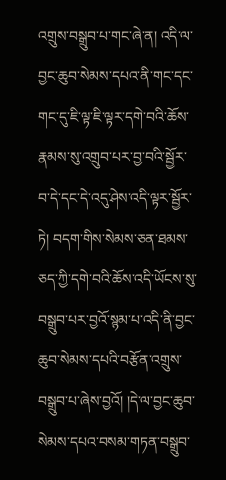འགྲུས་བསྒྲུབ་པ་གང་ཞེ་ན། འདི་ལ་བྱང་ཆུབ་སེམས་དཔའ་ནི་གང་དང་གང་དུ་ཇི་ལྟ་ཇི་ལྟར་དགེ་བའི་ཆོས་རྣམས་སུ་འགྲུབ་པར་བྱ་བའི་སྦྱོར་བ་དེ་དང་དེ་འདུ་ཤེས་འདི་ལྟར་སྦྱོར་ཏེ། བདག་གིས་སེམས་ཅན་ཐམས་ཅད་ཀྱི་དགེ་བའི་ཆོས་འདི་ཡོངས་སུ་བསྒྲུབ་པར་བྱའོ་སྙམ་པ་འདི་ནི་བྱང་ཆུབ་སེམས་དཔའི་བརྩོན་འགྲུས་བསྒྲུབ་པ་ཞེས་བྱའོ། །དེ་ལ་བྱང་ཆུབ་སེམས་དཔའ་བསམ་གཏན་བསྒྲུབ་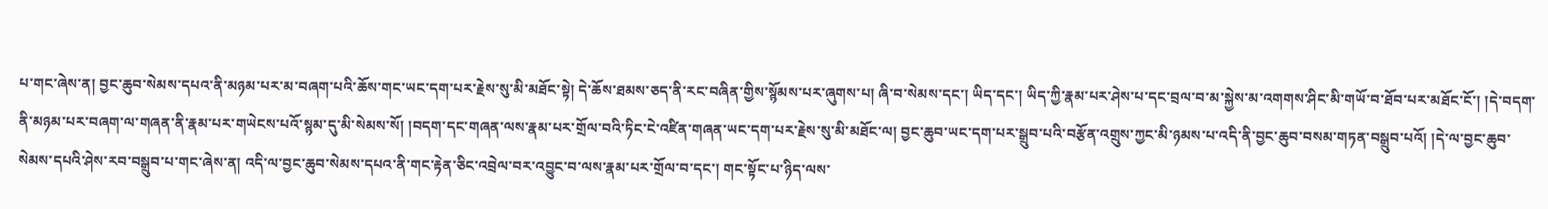པ་གང་ཞེས་ན། བྱང་ཆུབ་སེམས་དཔའ་ནི་མཉམ་པར་མ་བཞག་པའི་ཆོས་གང་ཡང་དག་པར་རྗེས་སུ་མི་མཐོང་སྟེ། དེ་ཆོས་ཐམས་ཅད་ནི་རང་བཞིན་གྱིས་སྙོམས་པར་ཞུགས་པ། ཞི་བ་སེམས་དང་། ཡིད་དང་། ཡིད་ཀྱི་རྣམ་པར་ཤེས་པ་དང་བྲལ་བ་མ་སྐྱེས་མ་འགགས་ཤིང་མི་གཡོ་བ་ཐོབ་པར་མཐོང་ངོ་། །དེ་བདག་ནི་མཉམ་པར་བཞག་ལ་གཞན་ནི་རྣམ་པར་གཡེངས་པའོ་སྙམ་དུ་མི་སེམས་སོ། །བདག་དང་གཞན་ལས་རྣམ་པར་གྲོལ་བའི་ཏིང་ངེ་འཛིན་གཞན་ཡང་དག་པར་རྗེས་སུ་མི་མཐོང་ལ། བྱང་ཆུབ་ཡང་དག་པར་སྒྲུབ་པའི་བརྩོན་འགྲུས་ཀྱང་མི་ཉམས་པ་འདི་ནི་བྱང་ཆུབ་བསམ་གཏན་བསྒྲུབ་པའོ། །དེ་ལ་བྱང་ཆུབ་སེམས་དཔའི་ཤེས་རབ་བསྒྲུབ་པ་གང་ཞེས་ན། འདི་ལ་བྱང་ཆུབ་སེམས་དཔའ་ནི་གང་རྟེན་ཅིང་འབྲེལ་བར་འབྱུང་བ་ལས་རྣམ་པར་གྲོལ་བ་དང་། གང་སྟོང་པ་ཉིད་ལས་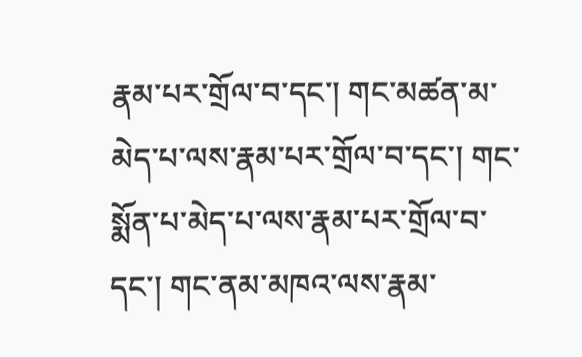རྣམ་པར་གྲོལ་བ་དང་། གང་མཚན་མ་མེད་པ་ལས་རྣམ་པར་གྲོལ་བ་དང་། གང་སྨོན་པ་མེད་པ་ལས་རྣམ་པར་གྲོལ་བ་དང་། གང་ནམ་མཁའ་ལས་རྣམ་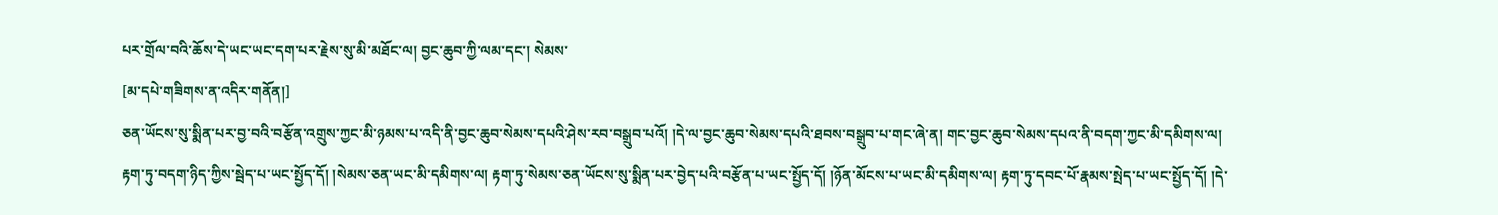པར་གྲོལ་བའི་ཆོས་དེ་ཡང་ཡང་དག་པར་རྗེས་སུ་མི་མཐོང་ལ། བྱང་ཆུབ་ཀྱི་ལམ་དང་། སེམས་
[མ་དཔེ་གཟིགས་ན་འདིར་གནོན།]
ཅན་ཡོངས་སུ་སྨིན་པར་བྱ་བའི་བརྩོན་འགྲུས་ཀྱང་མི་ཉམས་པ་འདི་ནི་བྱང་ཆུབ་སེམས་དཔའི་ཤེས་རབ་བསྒྲུབ་པའོ། །དེ་ལ་བྱང་ཆུབ་སེམས་དཔའི་ཐབས་བསྒྲུབ་པ་གང་ཞེ་ན། གང་བྱང་ཆུབ་སེམས་དཔའ་ནི་བདག་ཀྱང་མི་དམིགས་ལ། རྟག་ཏུ་བདག་ཉིད་ཀྱིས་སྦེད་པ་ཡང་སྤྱོད་དོ། །སེམས་ཅན་ཡང་མི་དམིགས་ལ། རྟག་ཏུ་སེམས་ཅན་ཡོངས་སུ་སྨིན་པར་བྱེད་པའི་བརྩོན་པ་ཡང་སྤྱོད་དོ། །ཉོན་མོངས་པ་ཡང་མི་དམིགས་ལ། རྟག་ཏུ་དབང་པོ་རྣམས་སྤེད་པ་ཡང་སྤྱོད་དོ། །དེ་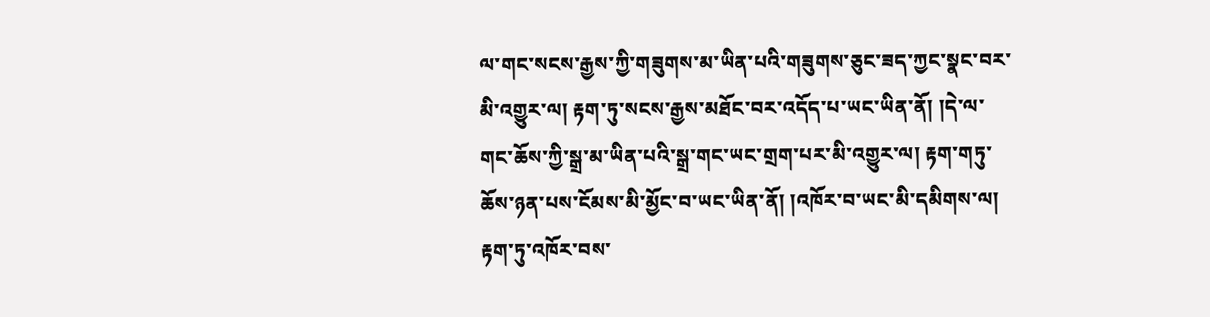ལ་གང་སངས་རྒྱས་ཀྱི་གཟུགས་མ་ཡིན་པའི་གཟུགས་ཅུང་ཟད་ཀྱང་སྣང་བར་མི་འགྱུར་ལ། རྟག་ཏུ་སངས་རྒྱས་མཐོང་བར་འདོད་པ་ཡང་ཡིན་ནོ། །དེ་ལ་གང་ཆོས་ཀྱི་སྒྲ་མ་ཡིན་པའི་སྒྲ་གང་ཡང་གྲག་པར་མི་འགྱུར་ལ། རྟག་གཏུ་ཆོས་ཉན་པས་ངོམས་མི་མྱོང་བ་ཡང་ཡིན་ནོ། །འཁོར་བ་ཡང་མི་དམིགས་ལ། རྟག་ཏུ་འཁོར་བས་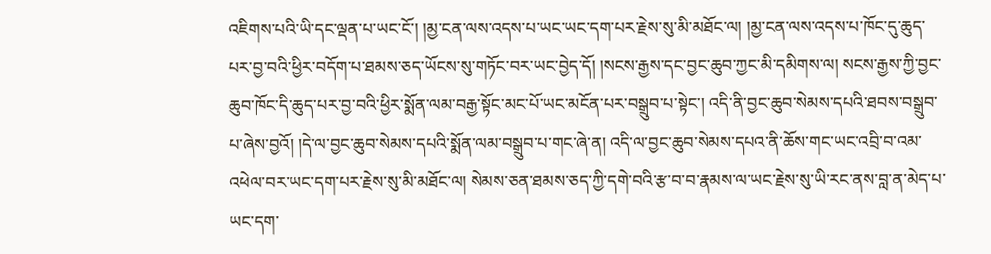འཇིགས་པའི་ཡི་དང་ལྡན་པ་ཡང་ངོ་། །མྱ་ངན་ལས་འདས་པ་ཡང་ཡང་དག་པར་རྗེས་སུ་མི་མཐོང་ལ། །མྱ་ངན་ལས་འདས་པ་ཁོང་དུ་ཆུད་པར་བྱ་བའི་ཕྱིར་བདོག་པ་ཐམས་ཅད་ཡོངས་སུ་གཏོང་བར་ཡང་བྱེད་དོ། །སངས་རྒྱས་དང་བྱང་ཆུབ་ཀྱང་མི་དམིགས་ལ། སངས་རྒྱས་ཀྱི་བྱང་ཆུབ་ཁོང་དི་ཆུད་པར་བྱ་བའི་ཕྱིར་སྨོན་ལམ་བརྒྱ་སྟོང་མང་པོ་ཡང་མངོན་པར་བསྒྲུབ་པ་སྟེང་། འདི་ནི་བྱང་ཆུབ་སེམས་དཔའི་ཐབས་བསྒྲུབ་པ་ཞེས་བྱའོ། །དེ་ལ་བྱང་ཆུབ་སེམས་དཔའི་སྨོན་ལམ་བསྒྲུབ་པ་གང་ཞེ་ན། འདི་ལ་བྱང་ཆུབ་སེམས་དཔའ་ནི་ཆོས་གང་ཡང་འབྲི་བ་འམ་འཕེལ་བར་ཡང་དག་པར་རྗེས་སུ་མི་མཐོང་ལ། སེམས་ཅན་ཐམས་ཅད་ཀྱི་དགེ་བའི་རྩ་བ་བ་རྣམས་ལ་ཡང་རྗེས་སུ་ཡི་རང་ནས་བླ་ན་མེད་པ་ཡང་དག་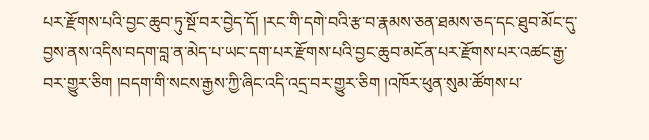པར་རྫོགས་པའི་བྱང་ཆུབ་ཏུ་སྔོ་བར་བྱེད་དོ། །རང་གི་དགེ་བའི་རྩ་བ་རྣམས་ཅན་ཐམས་ཅད་དང་ཐུབ་མོང་དུ་བྱས་ནས་འདིས་བདག་བླ་ན་མེད་པ་ཡང་དག་པར་རྫོགས་པའི་བྱང་ཆུབ་མངོན་པར་རྫོགས་པར་འཚང་རྒྱ་བར་གྱུར་ཅིག །བདག་གི་སངས་རྒྱས་ཀྱི་ཞིང་འདི་འདྲ་བར་གྱུར་ཅིག །འཁོར་ཕུན་སུམ་ཚོགས་པ་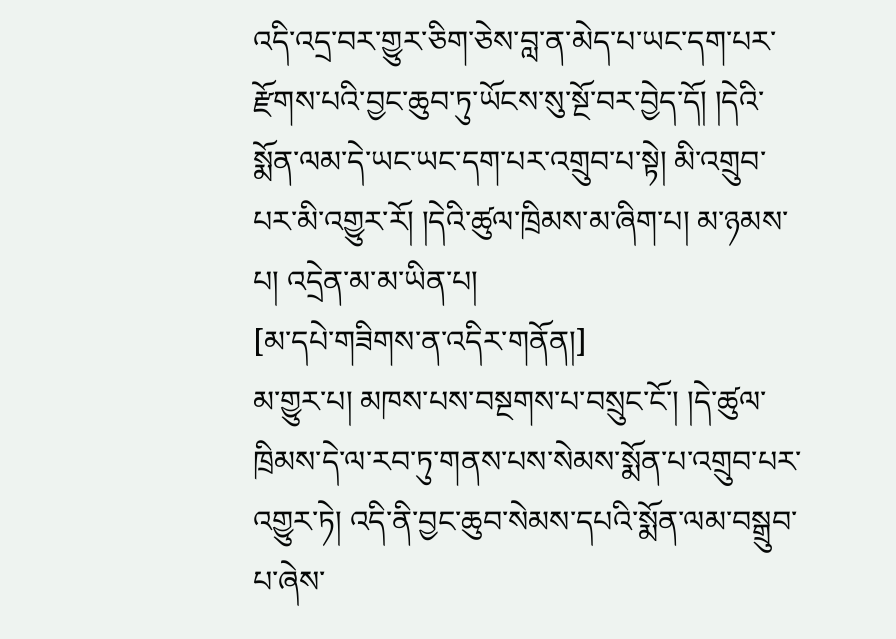འདི་འདྲ་བར་གྱུར་ཅིག་ཅེས་བླ་ན་མེད་པ་ཡང་དག་པར་རྫོགས་པའི་བྱང་ཆུབ་ཏུ་ཡོངས་སུ་སྔོ་བར་བྱེད་དོ། །དེའི་སྨོན་ལམ་དེ་ཡང་ཡང་དག་པར་འགྲུབ་པ་སྟེ། མི་འགྲུབ་པར་མི་འགྱུར་རོ། །དེའི་ཚུལ་ཁྲིམས་མ་ཞིག་པ། མ་ཉམས་པ། འདྲེན་མ་མ་ཡིན་པ།
[མ་དཔེ་གཟིགས་ན་འདིར་གནོན།]
མ་གྱུར་པ། མཁས་པས་བསྔགས་པ་བསྲུང་ངོ་། །དེ་ཚུལ་ཁྲིམས་དེ་ལ་རབ་ཏུ་གནས་པས་སེམས་སྨོན་པ་འགྲུབ་པར་འགྱུར་ཏེ། འདི་ནི་བྱང་ཆུབ་སེམས་དཔའི་སྨོན་ལམ་བསྒྲུབ་པ་ཞེས་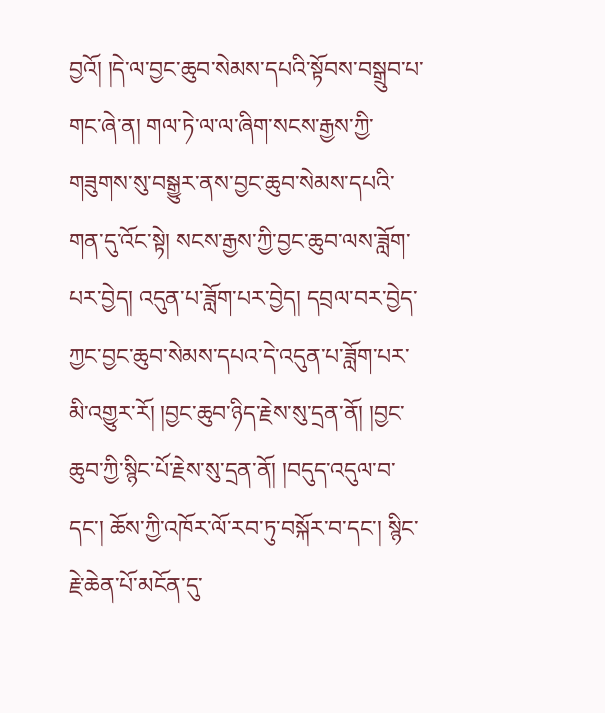བྱའོ། །དེ་ལ་བྱང་ཆུབ་སེམས་དཔའི་སྟོབས་བསྒྲུབ་པ་གང་ཞེ་ན། གལ་ཏེ་ལ་ལ་ཞིག་སངས་རྒྱས་ཀྱི་གཟུགས་སུ་བསྒྱུར་ནས་བྱང་ཆུབ་སེམས་དཔའི་གན་དུ་འོང་སྟེ། སངས་རྒྱས་ཀྱི་བྱང་ཆུབ་ལས་ཟློག་པར་བྱེད། འདུན་པ་ཟློག་པར་བྱེད། དབྲལ་བར་བྱེད་ཀྱང་བྱང་ཆུབ་སེམས་དཔའ་དེ་འདུན་པ་ཟློག་པར་མི་འགྱུར་རོ། །བྱང་ཆུབ་ཉིད་རྗེས་སུ་དྲན་ནོ། །བྱང་ཆུབ་ཀྱི་སྙིང་པོ་རྗེས་སུ་དྲན་ནོ། །བདུད་འདུལ་བ་དང་། ཆོས་ཀྱི་འཁོར་ལོ་རབ་ཏུ་བསྐོར་བ་དང་། སྙིང་རྗེ་ཆེན་པོ་མངོན་དུ་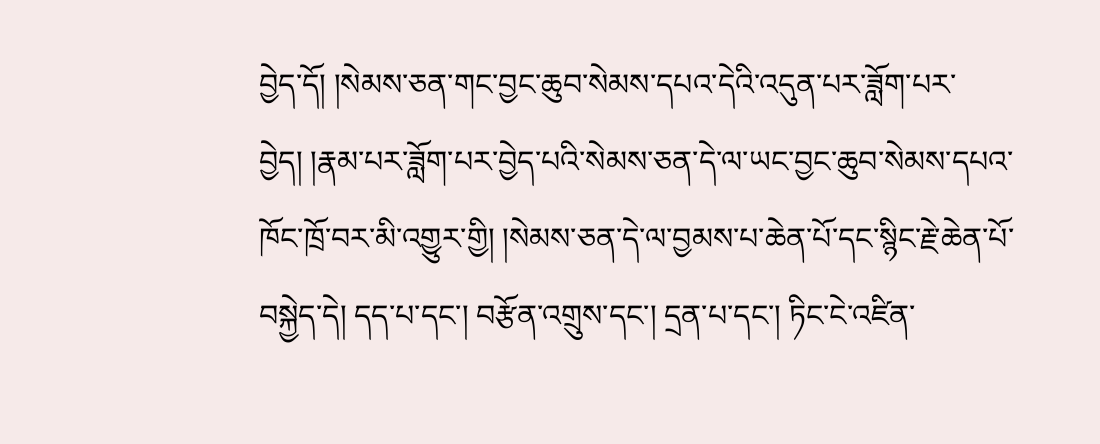བྱེད་དོ། །སེམས་ཅན་གང་བྱང་ཆུབ་སེམས་དཔའ་དེའི་འདུན་པར་ཟློག་པར་བྱེད། །རྣམ་པར་ཟློག་པར་བྱེད་པའི་སེམས་ཅན་དེ་ལ་ཡང་བྱང་ཆུབ་སེམས་དཔའ་ཁོང་ཁྲོ་བར་མི་འགྱུར་གྱི། །སེམས་ཅན་དེ་ལ་བྱམས་པ་ཆེན་པོ་དང་སྙིང་རྗེ་ཆེན་པོ་བསྐྱེད་དེ། དད་པ་དང་། བརྩོན་འགྲུས་དང་། དྲན་པ་དང་། ཏིང་ངེ་འཛིན་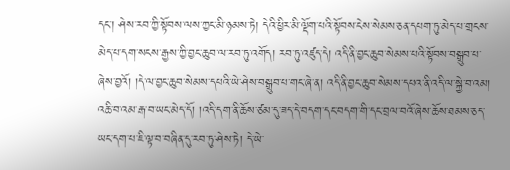དང་། ཤེས་རབ་ཀྱི་སྟོབས་ལས་ཀྱང་མི་ཉམས་ཏེ། དེའི་ཕྱིར་མི་ལྡོག་པའི་སྟོབས་ངེས་སེམས་ཅན་དཔག་ཏུ་མེད་པ་གྲངས་མེད་པ་དག་སངས་རྒྱས་ཀྱི་བྱང་ཆུབ་ལ་རབ་ཏུ་འགོད། རབ་ཏུ་འཛུད་དེ། འདི་ནི་བྱང་ཆུབ་སེམས་པའི་སྟོབས་བསྒྲུབ་པ་ཞེས་བྱའོ། །དེ་ལ་བྱང་ཆུབ་སེམས་དཔའི་ཡེ་ཤེས་བསྒྲུབ་པ་གང་ཞེ་ན། འདི་ནི་བྱང་ཆུབ་སེམས་དཔའ་ནི་འདི་ལ་སྐྱེ་བ་འམ། འཆི་བ་འམ་རྒ་བ་ཡང་མེད་དོ། །འདི་དག་ནི་ཆོས་ཙམ་དུ་ཟད་དེ་བདག་དང་བདག་གི་དང་བྲལ་བའོ་ཞེས་ཆོས་ཐམས་ཅད་ཡང་དག་པ་ཇི་ལྟ་བ་བཞིན་དུ་རབ་ཏུ་ཤེས་ཏེ། དེ་ཡེ་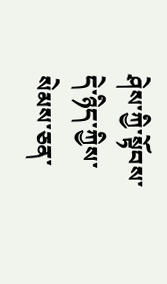ཤེས་ཀྱི་སྟོབས་དེ་ཉིད་ཀྱིས་སེམས་ཅན་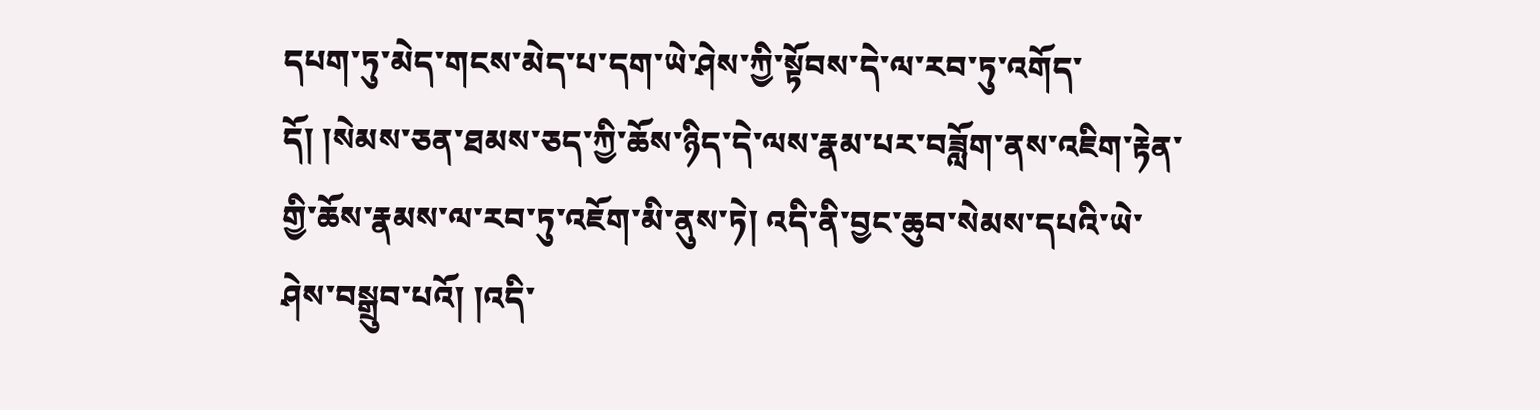དཔག་ཏུ་མེད་གངས་མེད་པ་དག་ཡེ་ཤེས་ཀྱི་སྟོབས་དེ་ལ་རབ་ཏུ་འགོད་དོ། །སེམས་ཅན་ཐམས་ཅད་ཀྱི་ཆོས་ཉིད་དེ་ལས་རྣམ་པར་བཟློག་ནས་འཇིག་རྟེན་གྱི་ཆོས་རྣམས་ལ་རབ་ཏུ་འཇོག་མི་ནུས་ཏེ། འདི་ནི་བྱང་ཆུབ་སེམས་དཔའི་ཡེ་ཤེས་བསྒྲུབ་པའོ། །འདི་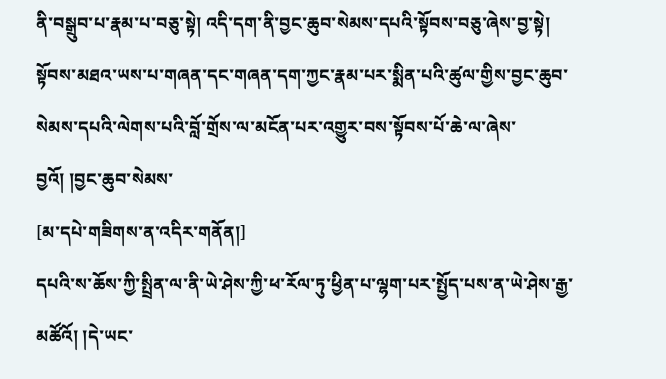ནི་བསྒྲུབ་པ་རྣམ་པ་བཅུ་སྟེ། འདི་དག་ནི་བྱང་ཆུབ་སེམས་དཔའི་སྟོབས་བཅུ་ཞེས་བྱ་སྟེ། སྟོབས་མཐའ་ཡས་པ་གཞན་དང་གཞན་དག་ཀྱང་རྣམ་པར་སྨིན་པའི་ཚུལ་གྱིས་བྱང་ཆུབ་སེམས་དཔའི་ལེགས་པའི་བློ་གྲོས་ལ་མངོན་པར་འགྱུར་བས་སྟོབས་པོ་ཆེ་ལ་ཞེས་བྱའོ། །བྱང་ཆུབ་སེམས་
[མ་དཔེ་གཟིགས་ན་འདིར་གནོན།]
དཔའི་ས་ཆོས་ཀྱི་སྤྲིན་ལ་ནི་ཡེ་ཤེས་ཀྱི་ཕ་རོལ་ཏུ་ཕྱིན་པ་ལྷག་པར་སྤྱོད་པས་ན་ཡེ་ཤེས་རྒྱ་མཚོའོ། །དེ་ཡང་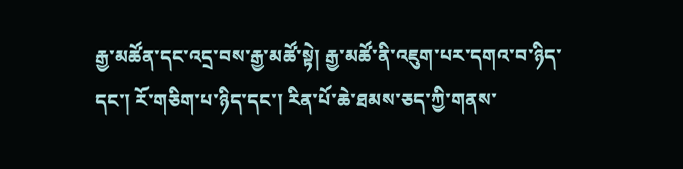རྒྱ་མཚོན་དང་འདྲ་བས་རྒྱ་མཚོ་སྟེ། རྒྱ་མཚོ་ནི་འཇུག་པར་དགའ་བ་ཉིད་དང་། རོ་གཅིག་པ་ཉིད་དང་། རིན་པོ་ཆེ་ཐམས་ཅད་ཀྱི་གནས་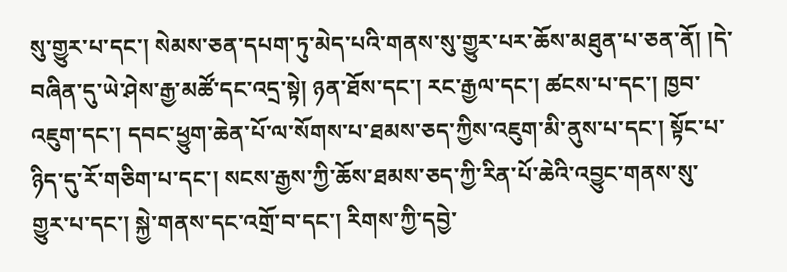སུ་གྱུར་པ་དང་། སེམས་ཅན་དཔག་ཏུ་མེད་པའི་གནས་སུ་གྱུར་པར་ཆོས་མཐུན་པ་ཅན་ནོ། །དེ་བཞིན་དུ་ཡེ་ཤེས་རྒྱ་མཚོ་དང་འདྲ་སྟེ། ཉན་ཐོས་དང་། རང་རྒྱལ་དང་། ཚངས་པ་དང་། ཁྱབ་འཇུག་དང་། དབང་ཕྱུག་ཆེན་པོ་ལ་སོགས་པ་ཐམས་ཅད་ཀྱིས་འཇུག་མི་ནུས་པ་དང་། སྟོང་པ་ཉིད་དུ་རོ་གཅིག་པ་དང་། སངས་རྒྱས་ཀྱི་ཆོས་ཐམས་ཅད་ཀྱི་རིན་པོ་ཆེའི་འབྱུང་གནས་སུ་གྱུར་པ་དང་། སྐྱེ་གནས་དང་འགྲོ་བ་དང་། རིགས་ཀྱི་དབྱེ་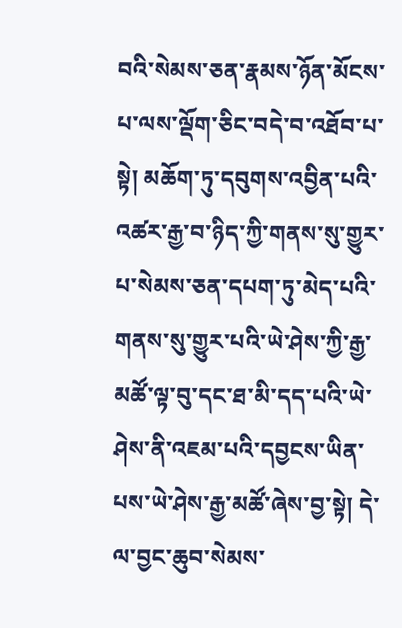བའི་སེམས་ཅན་རྣམས་ཉོན་མོངས་པ་ལས་ལྡོག་ཅིང་བདེ་བ་འཐོབ་པ་སྟེ། མཆོག་ཏུ་དབུགས་འབྱིན་པའི་འཚར་རྒྱ་བ་ཉིད་ཀྱི་གནས་སུ་གྱུར་པ་སེམས་ཅན་དཔག་ཏུ་མེད་པའི་གནས་སུ་གྱུར་པའི་ཡེ་ཤེས་ཀྱི་རྒྱ་མཚོ་ལྟ་བུ་དང་ཐ་མི་དད་པའི་ཡེ་ཤེས་ནི་འཇམ་པའི་དབྱངས་ཡིན་པས་ཡེ་ཤེས་རྒྱ་མཚོ་ཞེས་བྱ་སྟེ། དེ་ལ་བྱང་ཆུབ་སེམས་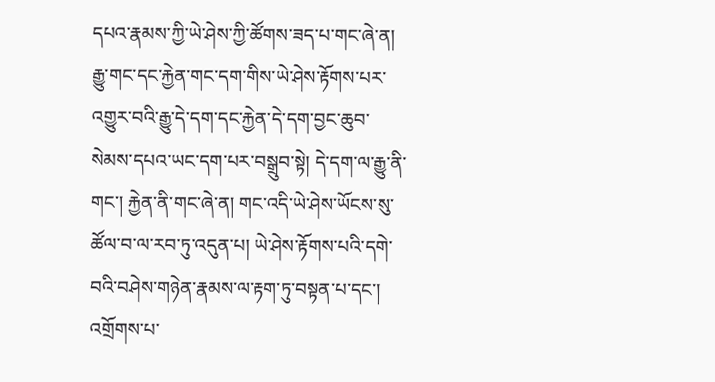དཔའ་རྣམས་ཀྱི་ཡེ་ཤེས་ཀྱི་ཚོགས་ཟད་པ་གང་ཞེ་ན། རྒྱུ་གང་དང་རྐྱེན་གང་དག་གིས་ཡེ་ཤེས་རྟོགས་པར་འགྱུར་བའི་རྒྱུ་དེ་དག་དང་རྐྱེན་དེ་དག་བྱང་ཆུབ་སེམས་དཔའ་ཡང་དག་པར་བསྒྲུབ་སྟེ། དེ་དག་ལ་རྒྱུ་ནི་གང་། རྐྱེན་ནི་གང་ཞེ་ན། གང་འདི་ཡེ་ཤེས་ཡོངས་སུ་ཚོལ་བ་ལ་རབ་ཏུ་འདུན་པ། ཡེ་ཤེས་རྟོགས་པའི་དགེ་བའི་བཤེས་གཉེན་རྣམས་ལ་རྟག་ཏུ་བསྟན་པ་དང་། འགྲོགས་པ་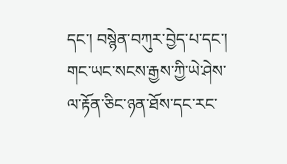དང་། བསྙེན་བཀུར་བྱེད་པ་དང་། གང་ཡང་སངས་རྒྱས་ཀྱི་ཡེ་ཤེས་ལ་རྟོན་ཅིང་ཉན་ཐོས་དང་རང་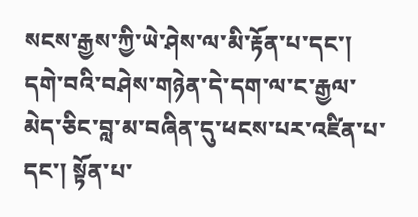སངས་རྒྱས་ཀྱི་ཡེ་ཤེས་ལ་མི་རྟོན་པ་དང་། དགེ་བའི་བཤེས་གཉེན་དེ་དག་ལ་ང་རྒྱལ་མེད་ཅིང་བླ་མ་བཞིན་དུ་ཕངས་པར་འཛིན་པ་དང་། སྟོན་པ་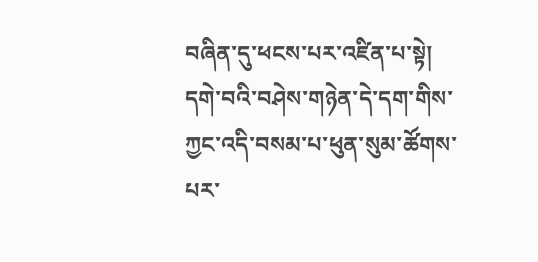བཞིན་དུ་ཕངས་པར་འཛིན་པ་སྟེ། དགེ་བའི་བཤེས་གཉེན་དེ་དག་གིས་ཀྱང་འདི་བསམ་པ་ཕུན་སུམ་ཚོགས་པར་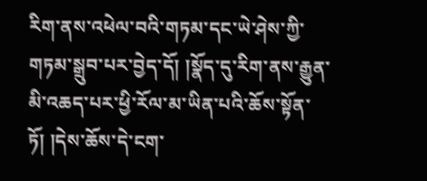རིག་ནས་འཕེལ་བའི་གཏམ་དང་ཡེ་ཤེས་ཀྱི་གཏམ་སྒྲུབ་པར་བྱེད་དོ། །སྣོད་དུ་རིག་ནས་རྒྱུན་མི་འཆད་པར་ཕྱི་རོལ་མ་ཡིན་པའི་ཆོས་སྟོན་ཏོ། །དེས་ཆོས་དེ་ངག་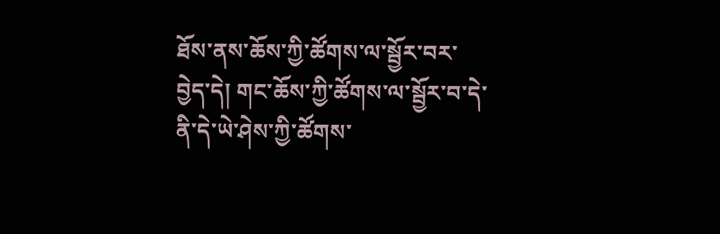ཐོས་ནས་ཆོས་ཀྱི་ཚོགས་ལ་སྦྱོར་བར་བྱེད་དེ། གང་ཆོས་ཀྱི་ཚོགས་ལ་སྦྱོར་བ་དེ་ནི་དེ་ཡེ་ཤེས་ཀྱི་ཚོགས་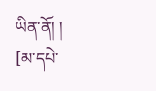ཡིན་ནོ། །
[མ་དཔེ་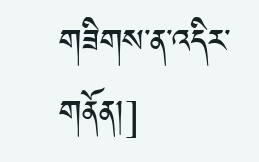གཟིགས་ན་འདིར་གནོན།]